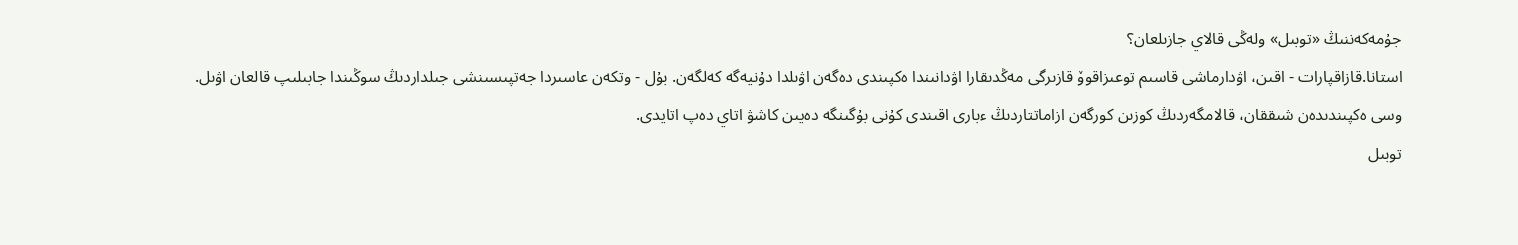جۇمەكەننىڭ «توبىل» ولەڭى قالاي جازىلعان؟
استانا.قازاقپارات - اقىن، اۋدارماشى قاسىم توعىزاقوۆ قازىرگى مەڭدىقارا اۋدانىندا ەكپىندى دەگەن اۋىلدا دۇنيەگە كەلگەن. بۇل - وتكەن عاسىردا جەتپىسىنشى جىلداردىڭ سوڭىندا جابىلىپ قالعان اۋىل.
وسى ەكپىندىدەن شىققان، قالامگەردىڭ كوزىن كورگەن ازاماتتاردىڭ ءبارى اقىندى كۇنى بۇگىنگە دەيىن كاشۋ اتاي دەپ اتايدى.
توبىل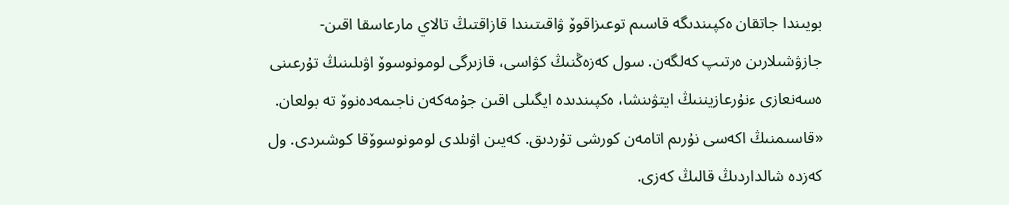بويىندا جاتقان ەكپىندىگە قاسىم توعىزاقوۆ ۋاقىتىندا قازاقتىڭ تالاي مارعاسقا اقىن-جازۋشىلارىن ەرتىپ كەلگەن. سول كەزەڭنىڭ كۋاسى، قازىرگى لومونوسوۆ اۋىلىنىڭ تۇرعىنى ەسەنعازى ءنۇرعازيننىڭ ايتۋىنشا، ەكپىندىدە ايگىلى اقىن جۇمەكەن ناجىمەدەنوۆ تە بولعان.
«قاسىمنىڭ اكەسى نۇرىم اتامەن كورشى تۇردىق. كەيىن اۋىلدى لومونوسوۆقا كوشىردى. ول كەزدە شالداردىڭ قالىڭ كەزى.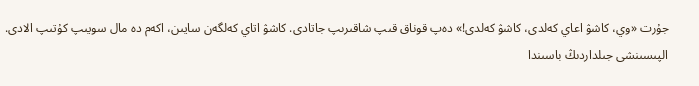جۇرت «وي، كاشۋ اعاي كەلدى، كاشۋ كەلدى!» دەپ قوناق قىپ شاقىرىپ جاتادى. كاشۋ اتاي كەلگەن سايىن، اكەم دە مال سويىپ كۇتىپ الادى. الپىسىنشى جىلداردىڭ باسىندا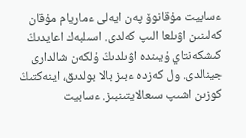ءسابيت مۇقانوۆ پەن ايەلى ءماريام مۇقان كەلىنىن اۋىلعا الىپ كەلدى. اسىلبەك اعايدىڭ كىشكەنتاي ۇيىندە اۋىلدىڭ ۇلكەن شالدارى جينالدى. ول كەزدە ءبىز بالا بولدىق، اينەكتىڭ كوزىن اشىپ سىعالايتىنبىز. ءسابيت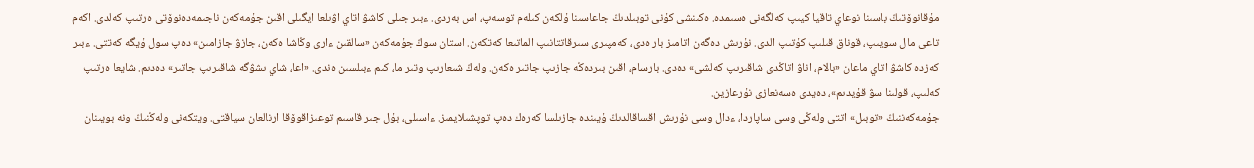مۇقانوۆتىڭ باسىنا نوعاي تاقيا كيىپ كەلگەنى ەسىمدە. ەكىنشى كۇنى توبىلدىڭ جاعاسىنا ۇلكەن كىلەم توسەپ، اس بەردى. ءبىر جىلى كاشۋ اتاي اۋىلعا ايگىلى اقىن جۇمەكەن ناجىمەدەنوۆتى ەرتىپ كەلدى. اكەم تاعى مال سويىپ، قوناق قىلىپ كۇتىپ الدى. نۇرىش دەگەن اتامىز بار ەدى، كەمپىرى سىرقاتتانىپ الماتىعا كەتكەن. استان سوڭ جۇمەكەن «سالقىن ءارى وڭاشا ەكەن، جازۋ جازامىن» دەپ سول ۇيگە كەتتى. ءبىر كەزدە كاشۋ اتاي ماعان «بالام، اناۋ اتاڭدى شاقىرىپ كەلشى» دەدى. بارسام، اقىن بىردەڭە جازىپ جاتىر ەكەن. ولەڭ شىعارىپ وتىر ما، كىم ءبىلسىن ەندى. «اعا، شاي ىشۋگە شاقىرىپ جاتىر» دەدىم. شايعا ەرتىپ كەلىپ، قولىنا سۋ قۇيدىم»، دەيدى ەسەنعازى نۇرعازين.
جۇمەكەننىڭ «توبىل» اتتى ولەڭى وسى ساپاردا، ءدال وسى نۇرىش اقساقالدىڭ ۇيىندە جازىلسا كەرەك دەپ توپشىلايمىز. ءاسىلى، بۇل جىر قاسىم توعىزاقوۆقا ارنالعان سياقتى. ويتكەنى ولەڭنىڭ ونە بويىنان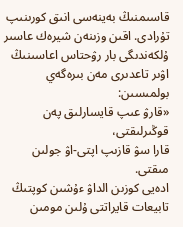قاسىمنىڭ بەينەسى انىق كورىنىپ تۇرادى. اقىن وزىنەن شيرەك عاسىر ۇلكەندىگى بار رۋحتاس اعاسىنىڭ اۋىر تاعدىرى مەن بىرەگەي بولمىسىن:
«قارۋ عىپ قايسارلىق پەن قوڭىرلىقتى،
قارا سۋ قازىپ اپتى-اۋ جولىن مىقتى.
ادەيى كوزىن الداۋ ءۇشىن كوپتىڭ
تابيعات قايراتتى ۇلىن مومىن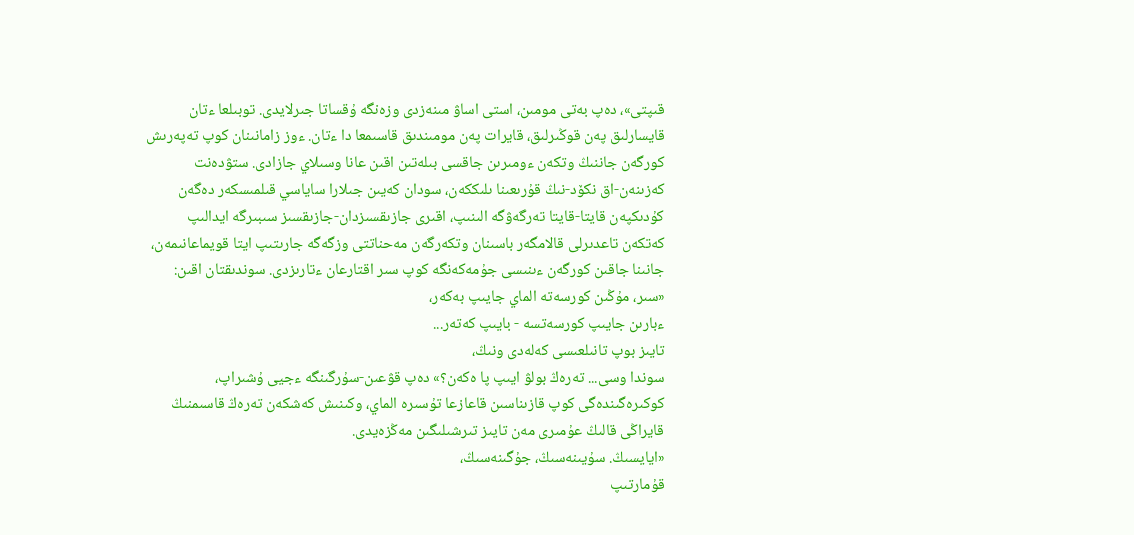قىپتى»، دەپ بەتى مومىن، استى اساۋ مىنەزدى وزەنگە ۇقساتا جىرلايدى. توبىلعا ءتان قايسارلىق پەن قوڭىرلىق، قايرات پەن مومىندىق قاسىمعا دا ءتان. ءوز زامانىنان كوپ تەپەرىش كورگەن جاننىڭ وتكەن ءومىرىن جاقسى بىلەتىن اقىن عانا وسىلاي جازادى. ستۋدەنت كەزىنەن-اق نكۆد-نىڭ قۇرىعىنا ىلىككەن، سودان كەيىن جىلارا ساياسي قىلمىسكەر دەگەن كۇدىكپەن قايتا-قايتا تەرگەۋگە الىنىپ، اقىرى جازىقسىزدان-جازىقسىز سىبىرگە ايدالىپ كەتكەن تاعدىرلى قالامگەر باسىنان وتكەرگەن مەحناتتى وزگەگە جارىتىپ ايتا قويماعانىمەن، جانىنا جاقىن كورگەن ءىنىسى جۇمەكەنگە كوپ سىر اقتارعان ءتارىزدى. سوندىقتان اقىن:
«سىر، مۇڭىن كورسەتە الماي جايىپ بەكەر،
ءبارىن جايىپ كورسەتسە - بايىپ كەتەر...
تايىز بوپ تانىلعىسى كەلەدى ونىڭ،
سوندا وسى... تەرەڭ بولۋ ايىپ پا ەكەن؟» دەپ قۋعىن-سۇرگىنگە ءجيى ۇشىراپ، كوكىرەگىندەگى كوپ قازىناسىن قاعازعا تۇسىرە الماي، وكىنىش كەشكەن تەرەڭ قاسىمنىڭ قايراڭى قالىڭ عۇمىرى مەن تايىز تىرشىلىگىن مەڭزەيدى.
«ايايسىڭ. سۇيىنەسىڭ، جۇگىنەسىڭ،
قۇمارتىپ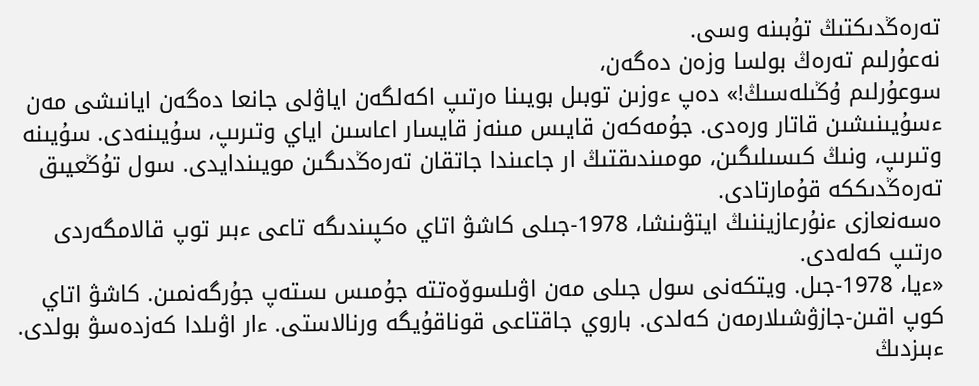تەرەڭدىكتىڭ تۇبىنە وسى.
نەعۇرلىم تەرەڭ بولسا وزەن دەگەن،
سوعۇرلىم ۇڭىلەسىڭ!» دەپ ءوزىن توبىل بويىنا ەرتىپ اكەلگەن اياۋلى جانعا دەگەن ايانىشى مەن ءسۇيىنىشىن قاتار ورەدى. جۇمەكەن قايىس مىنەز قايسار اعاسىن اياي وتىرىپ، سۇيىنەدى. سۇيىنە وتىرىپ، ونىڭ كىسىلىگىن، مومىندىقتىڭ ار جاعىندا جاتقان تەرەڭدىگىن مويىندايدى. سول تۇڭعيىق تەرەڭدىككە قۇمارتادى.
ەسەنعازى ءنۇرعازيننىڭ ايتۋىنشا، 1978-جىلى كاشۋ اتاي ەكپىندىگە تاعى ءبىر توپ قالامگەردى ەرتىپ كەلەدى.
«ءيا، 1978-جىل. ويتكەنى سول جىلى مەن اۋىلسوۆەتتە جۇمىس ىستەپ جۇرگەنمىن. كاشۋ اتاي كوپ اقىن-جازۋشىلارمەن كەلدى. باروي جاقتاعى قوناقۇيگە ورنالاستى. ءار اۋىلدا كەزدەسۋ بولدى. ءبىزدىڭ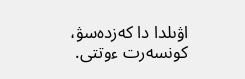اۋىلدا دا كەزدەسۋ، كونسەرت ءوتتى.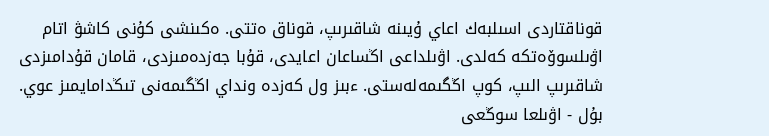قوناقتاردى اسىلبەك اعاي ۇيىنە شاقىرىپ، قوناق ەتتى. ەكىنشى كۇنى كاشۋ اتام اۋىلسوۆەتكە كەلدى. اۋىلداعى اڭساعان اعايدى، قۇبا جەزدەمىزدى، قامان قۇدامىزدى شاقىرىپ الىپ، كوپ اڭگىمەلەستى. ءبىز ول كەزدە ونداي اڭگىمەنى تىڭدامايمىز عوي. بۇل - اۋىلعا سوڭعى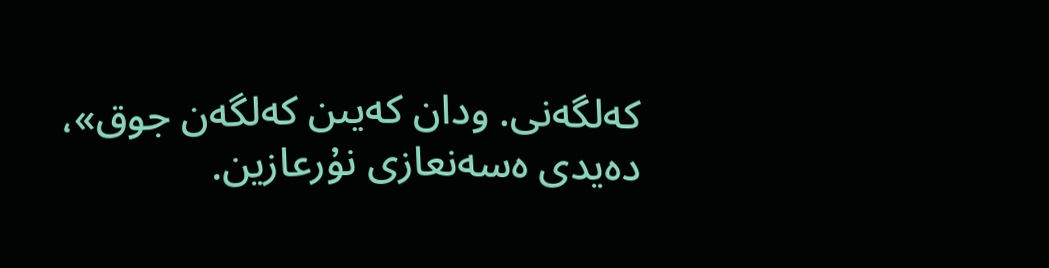كەلگەنى. ودان كەيىن كەلگەن جوق»، دەيدى ەسەنعازى نۇرعازين.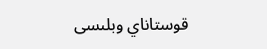قوستاناي وبلىسى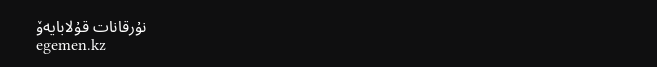نۇرقانات قۇلابايەۆ
egemen.kz